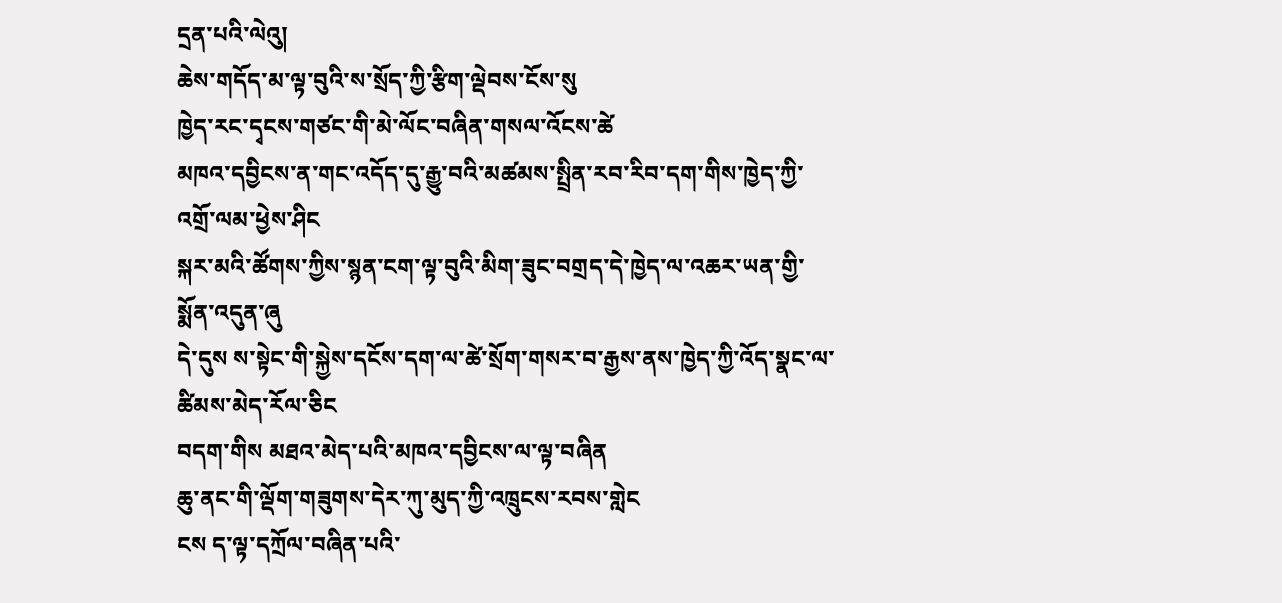དྲན་པའི་ལེའུ།
ཆེས་གདོད་མ་ལྟ་བུའི་ས་སྲོད་ཀྱི་རྩིག་ལྡེབས་ངོས་སུ
ཁྱེད་རང་དྭངས་གཙང་གི་མེ་ལོང་བཞིན་གསལ་འོངས་ཚེ
མཁའ་དབྱིངས་ན་གང་འདོད་དུ་རྒྱུ་བའི་མཚམས་སྤྲིན་རབ་རིབ་དག་གིས་ཁྱེད་ཀྱི་འགྲོ་ལམ་ཕྱེས་ཤིང
སྐར་མའི་ཚོགས་ཀྱིས་སྙན་ངག་ལྟ་བུའི་མིག་ཟུང་བགྲད་དེ་ཁྱེད་ལ་འཆར་ཡན་གྱི་སྨོན་འདུན་ཞུ
དེ་དུས ས་སྟེང་གི་སྐྱེས་དངོས་དག་ལ་ཚེ་སྲོག་གསར་བ་རྒྱས་ནས་ཁྱེད་ཀྱི་འོད་སྣང་ལ་ཚིམས་མེད་རོལ་ཅིང
བདག་གིས མཐའ་མེད་པའི་མཁའ་དབྱིངས་ལ་ལྟ་བཞིན
ཆུ་ནང་གི་ལྡོག་གཟུགས་དེར་ཀུ་མུད་ཀྱི་འཁྲུངས་རབས་གླེང
ངས ད་ལྟ་དཀྲོལ་བཞིན་པའི་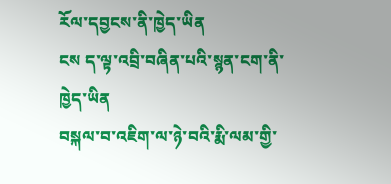རོལ་དབྱངས་ནི་ཁྱེད་ཡིན
ངས ད་ལྟ་འབྲི་བཞིན་པའི་སྙན་ངག་ནི་ཁྱེད་ཡིན
བསྐལ་བ་འཇིག་ལ་ཉེ་བའི་རྨི་ལམ་གྱི་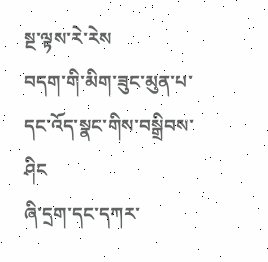སྔ་ལྟས་རེ་རེས
བདག་གི་མིག་ཟུང་མུན་པ་དང་འོད་སྣང་གིས་བསྒྲིབས་ཤིང
ཞི་དྲག་དང་དཀར་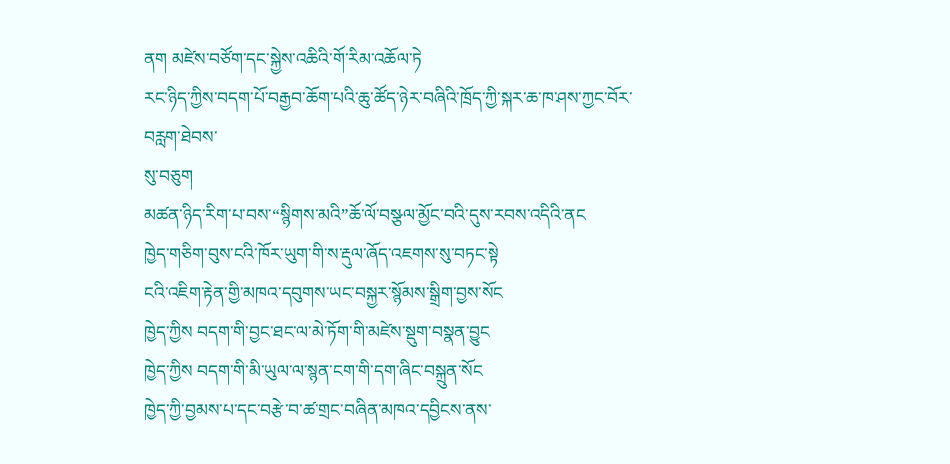ནག མཛེས་བཙོག་དང་སྐྱེས་འཆིའི་གོ་རིམ་འཆོལ་ཏེ
རང་ཉིད་ཀྱིས་བདག་པོ་བརྒྱབ་ཆོག་པའི་ཆུ་ཚོད་ཉེར་བཞིའི་ཁྲོད་ཀྱི་སྐར་ཆ་ཁ་ཤས་ཀྱང་བོར་བརླག་ཐེབས་
སུ་བཅུག
མཚན་ཉིད་རིག་པ་བས་“སྙིགས་མའི”ཆོ་ལོ་བསྩལ་མྱོང་བའི་དུས་རབས་འདིའི་ནང
ཁྱེད་གཅིག་བུས་ངའི་ཁོར་ཡུག་གི་ས་རྡུལ་ཞོད་འཇགས་སུ་བཏང་སྟེ
ངའི་འཇིག་རྟེན་གྱི་མཁའ་དབུགས་ཡང་བསྐྱར་སྙོམས་སྒྲིག་བྱས་སོང
ཁྱེད་ཀྱིས བདག་གི་བྱང་ཐང་ལ་མེ་ཏོག་གི་མཛེས་སྡུག་བསྣན་བྱུང
ཁྱེད་ཀྱིས བདག་གི་མི་ཡུལ་ལ་སྙན་ངག་གི་དག་ཞིང་བསྐྲུན་སོང
ཁྱེད་ཀྱི་བྱམས་པ་དང་བརྩེ་བ་ཚ་གྲང་བཞིན་མཁའ་དབྱིངས་ནས་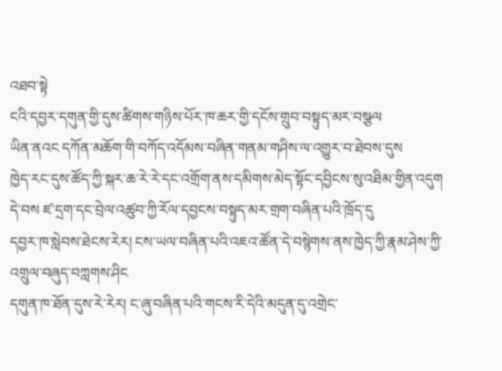འཐབ་སྟེ
ངའི་དབྱར་དགུན་གྱི་དུས་ཚིགས་གཉིས་པོར་ཁ་ཆར་གྱི་དངོས་གྲུབ་བསྟུད་མར་བསྩལ
ཡིན་ནའང དཀོན་མཆོག་གི་བཀོད་འདོམས་བཞིན་གནམ་གཤིས་ལ་འགྱུར་བ་ཐེབས་དུས
ཁྱེད་རང་དུས་ཚོད་ཀྱི་སྐར་ཆ་རེ་རེ་དང་འགྲོག་ནས་དམིགས་མེད་སྟོང་དབྱིངས་སུ་འཐིམ་གྱིན་འདུག
དེ་བས ཛ་དྲག་དང་བྲེལ་འཚུབ་ཀྱི་རོལ་དབྱངས་བསྟུད་མར་གྲག་བཞིན་པའི་ཁྲོད་དུ
དབྱར་ཁ་སླེབས་ཐེངས་རེར། ངས་ཡལ་བཞིན་པའི་འཇའ་ཚོན་དེ་བསྙེགས་ནས་ཁྱེད་ཀྱི་རྣམ་ཤེས་ཀྱི་འགྲུལ་བཞུད་བཀླགས་ཤིང
དགུན་ཁ་ཐོན་དུས་རེ་རེར། ང་ཞུ་བཞིན་པའི་གངས་རི་དེའི་མདུན་དུ་འགྲེང་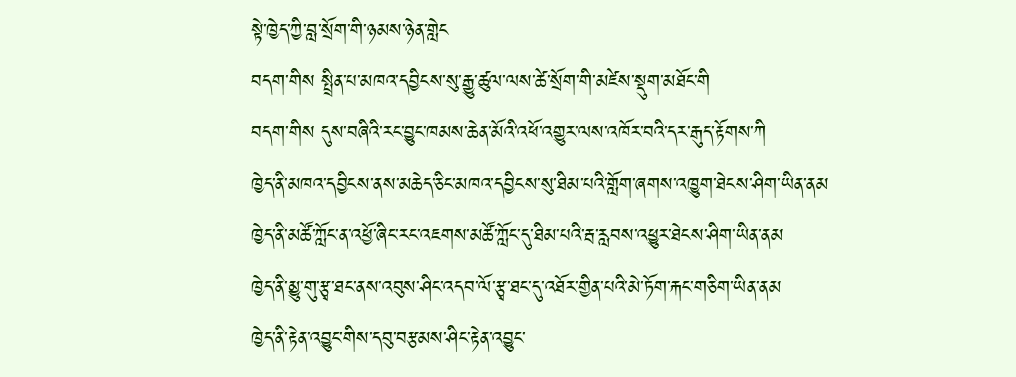སྟེ་ཁྱེད་ཀྱི་བླ་སྲོག་གི་ཉམས་ཉེན་གླེང
བདག་གིས སྤྲིན་པ་མཁའ་དབྱིངས་སུ་རྒྱུ་ཚུལ་ལས་ཚེ་སྲོག་གི་མཛེས་སྡུག་མཐོང་གི
བདག་གིས དུས་བཞིའི་རང་བྱུང་ཁམས་ཆེན་མོའི་འཕོ་འགྱུར་ལས་འཁོར་བའི་དར་རྒུད་རྟོགས་ཀི
ཁྱེད་ནི་མཁའ་དབྱིངས་ནས་མཆེད་ཅིང་མཁའ་དབྱིངས་སུ་ཐིམ་པའི་གློག་ཞགས་འཁྱུག་ཐེངས་ཤིག་ཡིན་ནམ
ཁྱེད་ནི་མཚོ་ཀློང་ན་འཕྱོ་ཞིང་རང་འཇགས་མཚོ་ཀློང་དུ་ཐིམ་པའི་རྦ་རླབས་འཕྱུར་ཐེངས་ཤིག་ཡིན་ནམ
ཁྱེད་ནི་མྱུ་གུ་རྩྭ་ཐང་ནས་འབུས་ཤིང་འདབ་ལོ་རྩྭ་ཐང་དུ་འཐོར་གྱིན་པའི་མེ་ཏོག་རྐང་གཅིག་ཡིན་ནམ
ཁྱེད་ནི་རྟེན་འབྱུང་གིས་དབུ་བརྩམས་ཤིང་རྟེན་འབྱུང་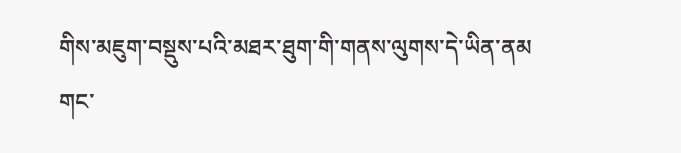གིས་མཇུག་བསྡུས་པའི་མཐར་ཐུག་གི་གནས་ལུགས་དེ་ཡིན་ནམ
གང་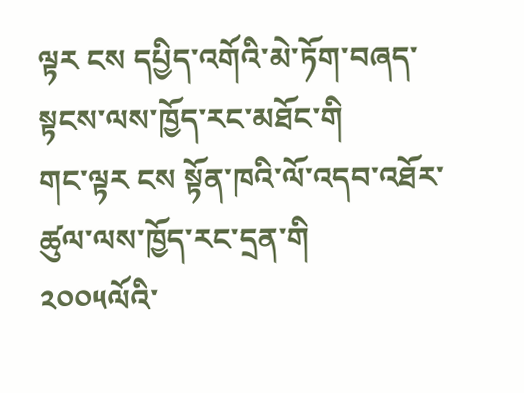ལྟར ངས དཔྱིད་འགོའི་མེ་ཏོག་བཞད་སྟངས་ལས་ཁྱོད་རང་མཐོང་གི
གང་ལྟར ངས སྟོན་ཁའི་ལོ་འདབ་འཐོར་ཚུལ་ལས་ཁྱོད་རང་དྲན་གི
༢༠༠༥ལོའི་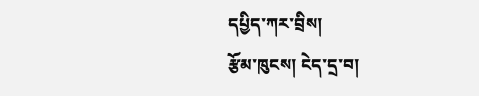དཔྱིད་ཀར་བྲིས།
རྩོམ་ཁུངས། ངེད་དྲ་བ།